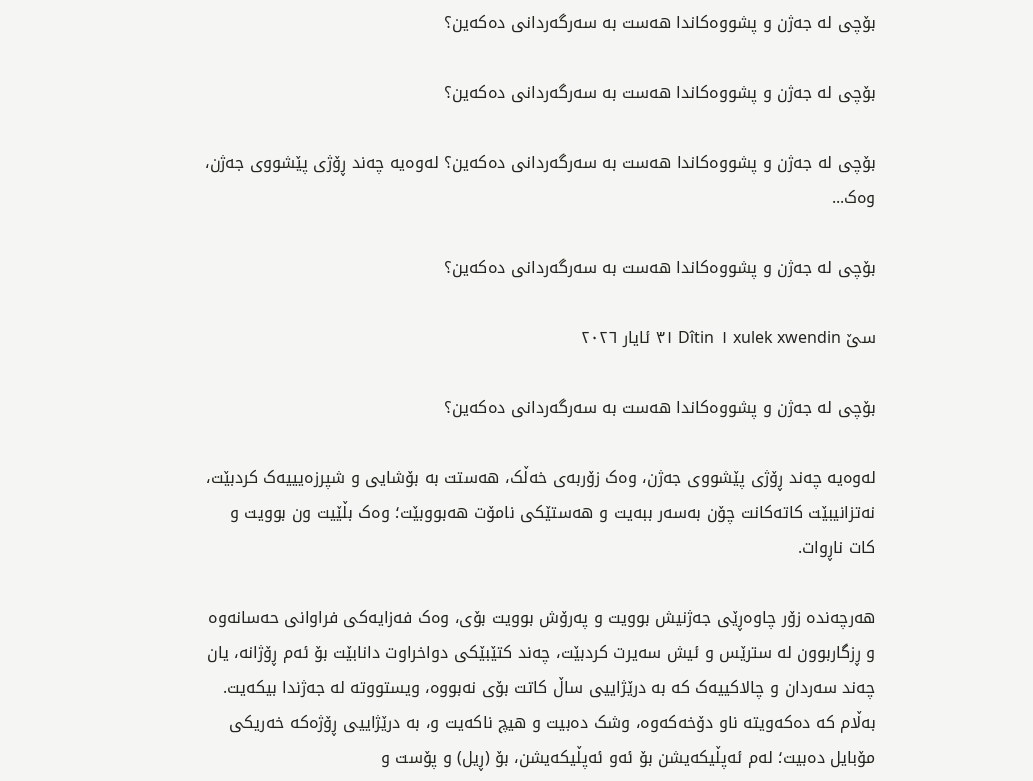بۆچی لە جەژن و پشووەکاندا هەست بە سەرگەردانی دەکەین؟

بۆچی لە جەژن و پشووەکاندا هەست بە سەرگەردانی دەکەین؟

بۆچی لە جەژن و پشووەکاندا هەست بە سەرگەردانی دەکەین؟ لەوەیە چەند ڕۆژی پێشووی جەژن، وەک...

بۆچی لە جەژن و پشووەکاندا هەست بە سەرگەردانی دەکەین؟

سێ xulek xwendin ١ Dîtin ٣١ ئایار ٢٠٢٦

بۆچی لە جەژن و پشووەکاندا هەست بە سەرگەردانی دەکەین؟

لەوەیە چەند ڕۆژی پێشووی جەژن، وەک زۆربەی خەڵک، هەستت بە بۆشایی و شپرزەیییەک کردبێت، نەتزانیبێت کاتەکانت چۆن بەسەر ببەیت و هەستێکی نامۆت هەبووبێت؛ وەک بڵێیت ون بوویت و کات ناڕوات.

هەرچەندە زۆر چاوەڕێی جەژنیش بوویت و پەرۆش بوویت بۆی، وەک فەزایەکی فراوانی حەسانەوە و ڕزگاربوون لە سترێس و ئیش سەیرت کردبێت، چەند کتێبێکی دواخراوت دانابێت بۆ ئەم ڕۆژانە، یان چەند سەردان و چالاکییەک کە بە درێژاییی ساڵ کاتت بۆی نەبووە، ویستووتە لە جەژندا بیکەیت. بەڵام کە دەکەویتە ناو دۆخەکەوە، وشک دەبیت و هیچ ناکەیت و، بە درێژاییی ڕۆژەکە خەریکی مۆبایل دەبیت؛ لەم ئەپڵیکەیشن بۆ ئەو ئەپڵیکەیشن، بۆ (ڕیل) و پۆست و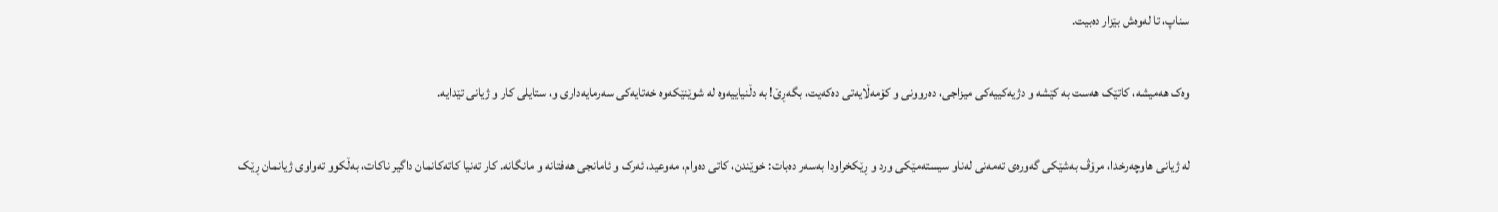سناپ، تا لەوەش بێزار دەبیت.

وەک هەمیشە، کاتێک هەست بە کێشە و دژیەکییەکی میزاجی، دەروونی و کۆمەڵایەتی دەکەیت، بگەڕێ! بە دڵنیاییەوە لە شوێنێکەوە خەتایەکی سەرمایەداری و، ستایلی کار و ژیانی تێدایە.

لە ژیانی هاوچەرخدا، مرۆڤ بەشێکی گەورەی تەمەنی لەناو سیستەمێکی ورد و ڕێکخراودا بەسەر دەبات: خوێندن، کاتی دەوام، مەوعید، ئەرک و ئامانجی هەفتانە و مانگانە. کار تەنیا کاتەکانمان داگیر ناکات، بەڵکوو تەواوی ژیانمان ڕێک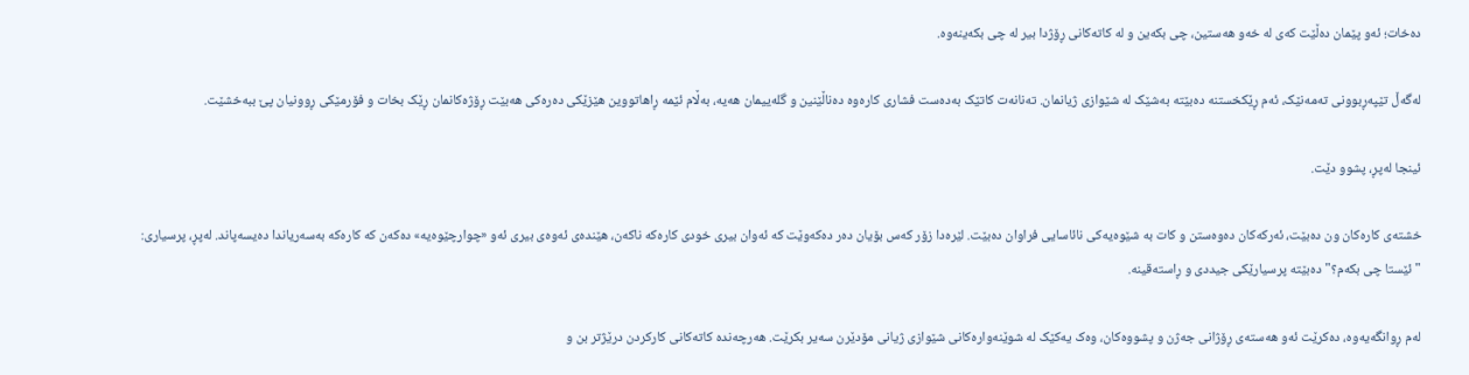دەخات؛ ئەو پێمان دەڵێت کەی لە خەو هەستین، چی بکەین و لە کاتەکانی ڕۆژدا بیر لە چی بکەینەوە.

لەگەڵ تێپەڕبوونی تەمەنێک، ئەم ڕێکخستنە دەبێتە بەشێک لە شێوازی ژیانمان. تەنانەت کاتێک بەدەست فشاری کارەوە دەناڵێنین و گلەییمان هەیە، بەڵام ئێمە ڕاهاتووین هێزێکی دەرەکی هەبێت ڕۆژەکانمان ڕێک بخات و فۆرمێکی ڕوونیان پێ ببەخشێت.

ئینجا لەپڕ، پشوو دێت.

خشتەی کارەکان ون دەبێت، ئەرکەکان دەوەستن و کات بە شێوەیەکی نائاسایی فراوان دەبێت. لێرەدا زۆر کەس بۆیان دەر دەکەوێت کە ئەوان بیری خودی کارەکە ناکەن، هێندەی ئەوەی بیری ئەو «چوارچێوەیە» دەکەن کە کارەکە بەسەریاندا دەیسەپاند. لەپڕ، پرسیاری: "ئێستا چی بکەم؟" دەبێتە پرسیارێکی جیددی و ڕاستەقینە.

لەم ڕوانگەیەوە، دەکرێت ئەو هەستەی ڕۆژانی جەژن و پشووەکان، وەک یەکێک لە شوێنەوارەکانی شێوازی ژیانی مۆدێرن سەیر بکرێت. هەرچەندە کاتەکانی کارکردن درێژتر بن و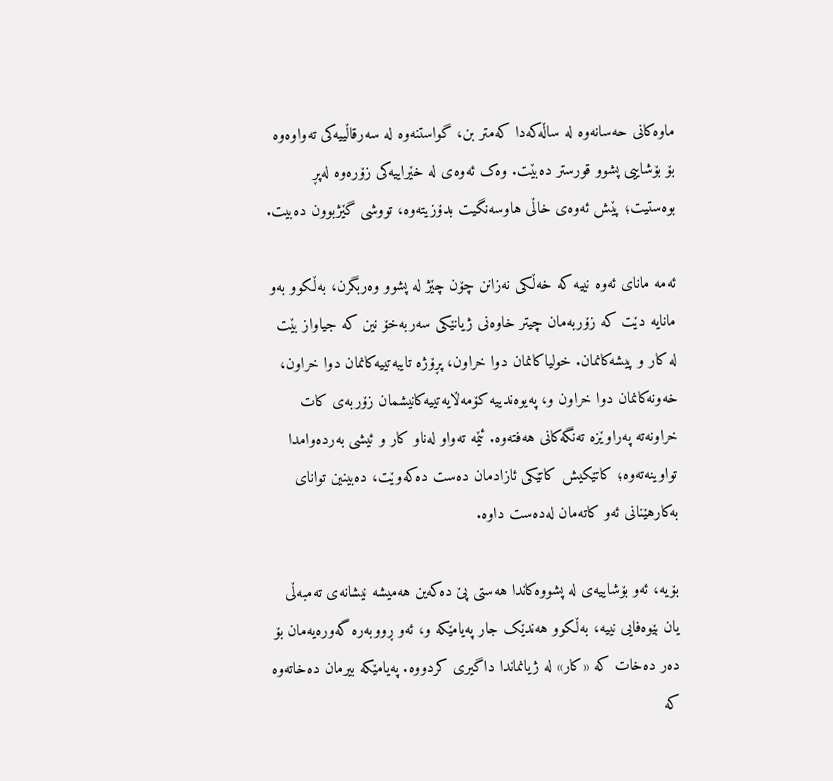ماوەکانی حەسانەوە لە ساڵەکەدا کەمتر بن، گواستنەوە لە سەرقاڵییەکی تەواوەوە بۆ بۆشاییی پشوو قورستر دەبێت. وەک ئەوەی لە خێراییەکی زۆرەوە لەپڕ بوەستیت؛ پێش ئەوەی خاڵی هاوسەنگیت بدۆزیتەوە، تووشی گێژبوون دەبیت.

ئەمە مانای ئەوە نییە کە خەڵکی نەزانن چۆن چێژ لە پشوو وەربگرن، بەڵکوو بەو مانایە دێت کە زۆربەمان چیتر خاوەنی ژیانێکی سەربەخۆ نین کە جیاواز بێت لە کار و پیشەکانمان. خولیاکانمان دوا خراون، پڕۆژە تایبەتییەکانمان دوا خراون، خەونەکانمان دوا خراون و، پەیوەندییە کۆمەڵایەتییەکانیشمان زۆربەی کات خراونەتە پەراوێزە تەنگەکانی هەفتەوە. ئێمە تەواو لەناو کار و ئیشی بەردەوامدا تواوینەتەوە؛ کاتێکیش کاتێکی ئازادمان دەست دەکەوێت، دەبینین توانای بەکارهێنانی ئەو کاتەمان لەدەست داوە.

بۆیە، ئەو بۆشاییەی لە پشووەکاندا هەستی پێ دەکەین هەمیشە نیشانەی تەمبەڵی یان بێوەفایی نییە، بەڵکوو هەندێک جار پەیامێکە و، ئەو ڕووبەرە گەورەیەمان بۆ دەر دەخات کە «کار» لە ژیانماندا داگیری کردووە. پەیامێکە بیرمان دەخاتەوە کە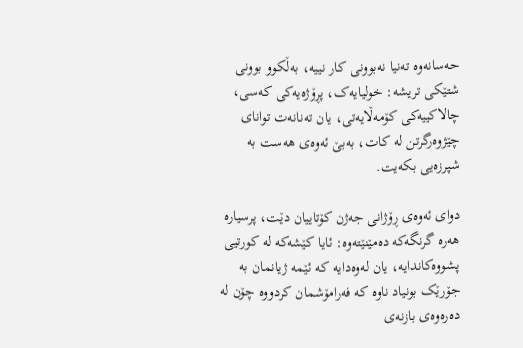حەسانەوە تەنیا نەبوونی کار نییە، بەڵکوو بوونی شتێکی تریشە: خولیایەک، پڕۆژەیەکی کەسی، چالاکییەکی کۆمەڵایەتی، یان تەنانەت توانای چێژوەرگرتن لە کات، بەبێ ئەوەی هەست بە شپرزەیی بکەیت.

دوای ئەوەی ڕۆژانی جەژن کۆتاییان دێت، پرسیارە هەرە گرنگەکە دەمێنێتەوە: ئایا کێشەکە لە کورتیی پشووەکاندایە، یان لەوەدایە کە ئێمە ژیانمان بە جۆرێک بونیاد ناوە کە فەرامۆشمان کردووە چۆن لە دەرەوەی بازنەی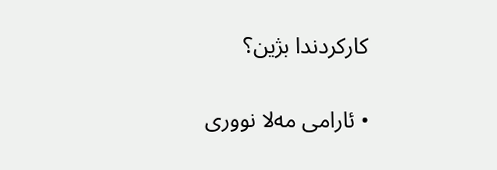کارکردندا بژین؟

• ئارامی مەلا نووری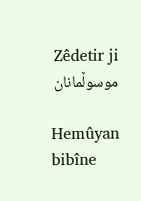Zêdetir ji موسوڵمانان

Hemûyan bibîne